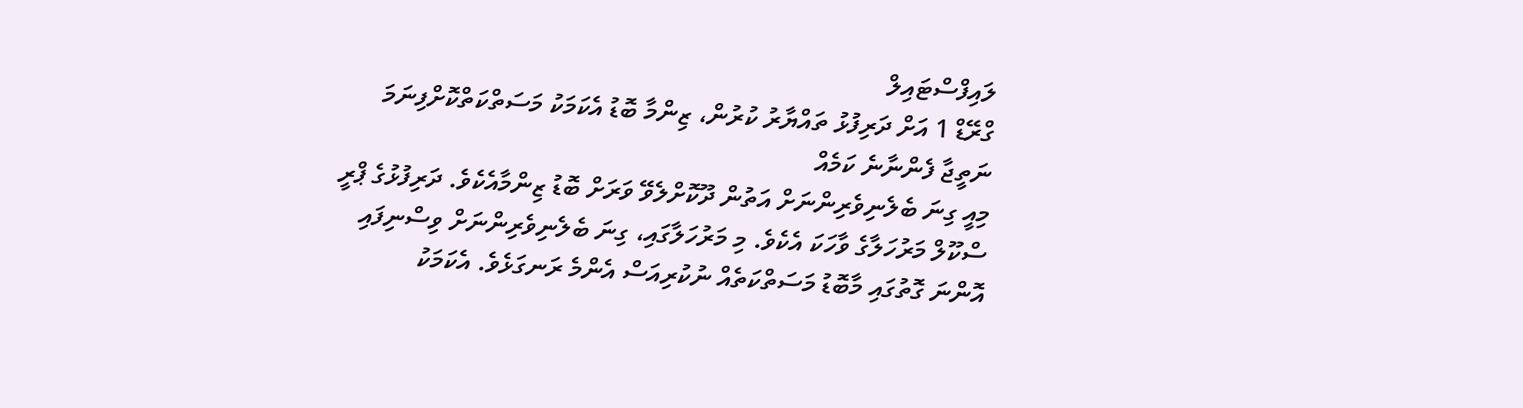ލައިފްސްޓައިލް
ގްރޭޑް 1 އަށް ދަރިފުޅު ތައްޔާރު ކުރުން، ޒިންމާ ބޮޑު އެކަމަކު މަސަތްކަތްކޮށްފިނަމަ ނަތީޖާ ފެންނާނެ ކަމެއް
މިއީ ގިނަ ބެލެނިވެރިންނަށް އަތުން ދޫކޮށްލެވޭ ވަރަށް ބޮޑު ޒިންމާއެކެވެ. ދަރިފުޅުގެ ޕްރީ ސްކޫލް މަރުހަލާގެ ވާހަކަ އެކެވެ. މި މަރުހަލާގައި، ގިނަ ބެލެނިވެރިންނަށް ވިސްނިފައި އޮންނަ ގޮތުގައި މާބޮޑު މަސަތްކަތެއް ނުކުރިއަސް އެންމެ ރަނގަޅެވެ. އެކަމަކު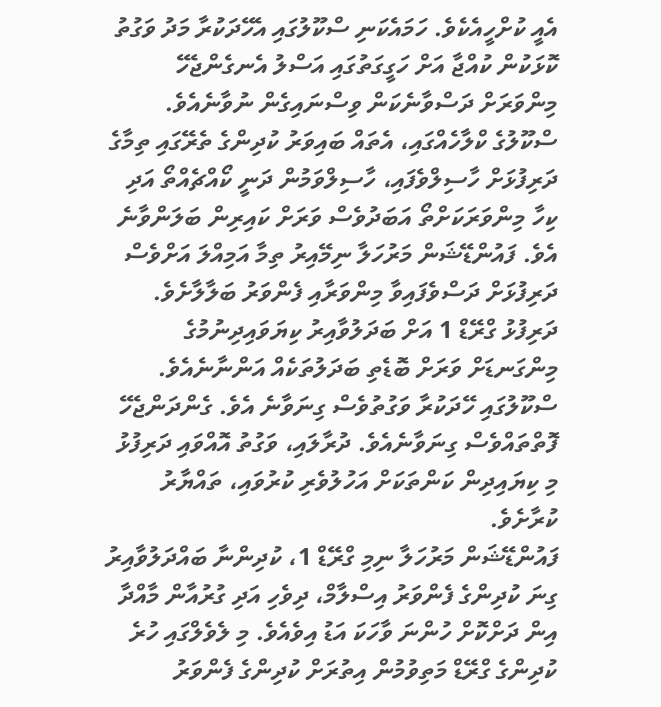އެއީ ކުށްހީއެކެވެ. ހަމައެކަނި ސްކޫލުގައި އެހޭދަކުރާ މަދު ވަގުތު ކޮޅަކުން ކުއްޖާ އަށް ހަގީގަތުގައި އަސްލު އެނގެންޖެހޭ މިންވަރަށް ދަސްވާނެކަން ވިސްނައިގެން ނުވާނެއެވެ. ސްކޫލުގެ ކްލާހެއްގައި، އެތައް ބައިވަރު ކުދިންގެ ތެރޭގައި ތިމާގެ ދަރިފުޅަށް ހާސިލްވެފައި، ހާސިލްވަމުން ދަނީ ކޯއްޗެއްތޯ އަދި ކިހާ މިންވަރަކަށްތޯ އަބަދުވެސް ވަރަށް ކައިރިން ބަލަންވާނެ އެވެ. ފައުންޑޭޝަން މަރުހަލާ ނިމޭއިރު ތިމާ އަމިއްލަ އަށްވެސް ދަރިފުޅަށް ދަސްވެފައިވާ މިންވަރާއި ފެންވަރު ބަލާލާށެވެ. ދަރިފުޅު ގްރޭޑް 1 އަށް ބަދަލުވާއިރު ކިޔަވައިދިނުމުގެ މިންގަނޑަށް ވަރަށް ބޮޑެތި ބަދަލުތަކެއް އަންނާނެއެވެ. ސްކޫލުގައި ހޭދަކުރާ ވަގުތުވެސް ގިނަވާނެ އެވެ. ގެންދަންޖެހޭ ފޮތްތައްވެސް ގިނަވާނެއެވެ. ދުރާލައި، ވަގުތު އޮއްވައި ދަރިފުޅު މި ކިޔައިދިން ކަންތަކަށް އަހުލުވެރި ކުރުވައި، ތައްޔާރު ކުރާށެވެ.
ފައުންޑޭޝަން މަރުހަލާ ނިމި ގްރޭޑް 1، ކުދިންނާ ބައްދަލުވާއިރު ގިނަ ކުދިންގެ ފެންވަރު އިސްލާމް، ދިވެހި އަދި ގުރުއާން މާއްދާ އިން ދަށްކޮށް ހުންނަ ވާހަކަ އަޑު އިވެއެވެ. މި ލެވެލްގައި ހުރެ ކުދިންގެ ގްރޭޑް މަތިވުމުން އިތުރަށް ކުދިންގެ ފެންވަރު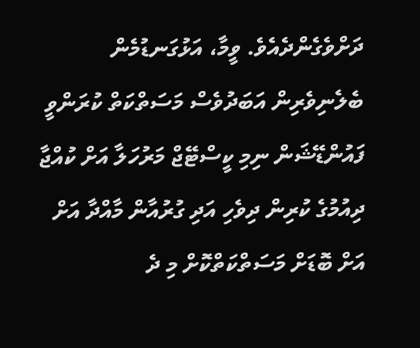ދަށްވެގެންދެއެވެ. ވީމާ، އަޅުގަނޑުމެން ބެލެނިވެރިން އަބަދުވެސް މަސަތްކަތް ކުރަންވީ ފައުންޑޭޝަން ނިމި ކީސްޓޭޖް މަރުހަލާ އަށް ކުއްޖާ ދިއުމުގެ ކުރިން ދިވެހި އަދި ގުރުއާން މާއްދާ އަށް އަށް ބޮޑަށް މަސަތްކަތްކޮށް މި ދެ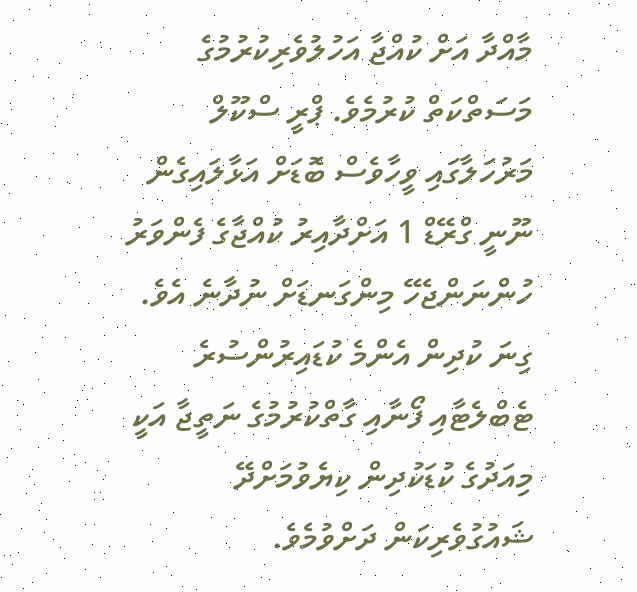މާއްދާ އަށް ކުއްޖާ އަހުލުވެރިކުރުމުގެ މަސަތްކަތް ކުރުމެވެ. ޕްރީ ސްކޫލް މަރުހަލާގައި ވީހާވެސް ބޮޑަށް އަޅާލައިގެން ނޫނީ ގްރޭޑް 1 އަށްދާއިރު ކުއްޖާގެ ފެންވަރު ހުންނަންޖެހޭ މިންގަނޑަށް ނުދާނެ އެވެ. ގިނަ ކުދިން އެންމެ ކުޑައިރުންސުރެ ޓެބްލެޓާއި ފޯނާއި ގާތްކުރުމުގެ ނަތީޖާ އަކީ މިއަދުގެ ކުޑަކުދިން ކިޔެވުމަށްދޭ ޝައުގުވެރިކަން ދަށްވުމެވެ.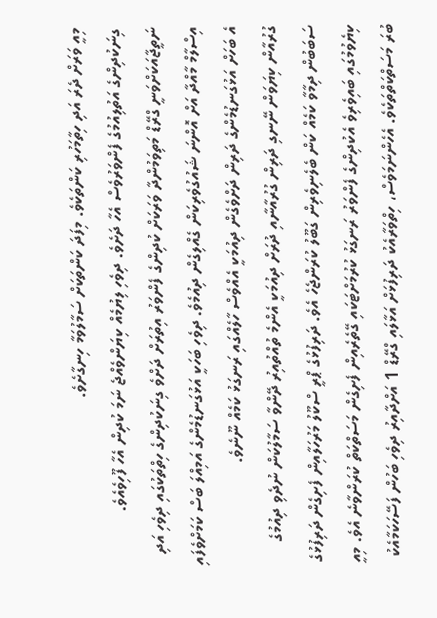މިއީ ވަރަށް ދެރަ އަދި ހިތާމަހުރި ކަންތަކެވެ. މިފަދަ ކަންތަކަށް ސަމާލުވަމާ ހިނގާށެވެ.
ގިނަކުދިންގެ އަތުލިއުމުގެ ފެންވަރުވެސް އެހާ ދަށެވެ. ދިވެހި ލިޔުމެއް ކިޔަންވެއްޖެ ނަމަ ކުދިން އެހާ ފޫހިވެއެވެ. ނަތީޖާއަކަށްވަނީ ގްރޭޑް މަތިވަމުންދާ ވަރަކަށް ކުދިންގެ ފެންވަރު އިތުރަށް ދަށްވެ ގިނަކުދިންގެ ހިތްތަކުގައި ދިވެހި އަދި އިސްލާމް މާއްދާ އަށް އޮންނަ ޝައުގުވެރިކަން ގެއްލިގެން ދިއުމެވެ. ދިވެހި ބަހަކީ އަޅުގަނޑުމެންގެ އަމިއްލަ ބަސް ކަމަށްވެފައި އެ ބަހަށް އަޅުގަނޑުމެންގެ ދަރިން ދަށްވެގެން ދިއުމަކީ އެއްވެސް ހާލެއްގައި ރަނގަޅު ކަމެއް ނޫނެވެ.
ގުރުއާން ކިޔަވަން ނޭނގި ދަރިން ގުރުއާނާއި ދުރަށް ދިއުމަކީ އެންމެ ތުއްތުއިރު ދޭންވާ ސަމާލުކަން ނުދެވި ދިއުމުގެ ސަބަބުން ދިމާވާ ކަމެއް ކަން ބެލެނިވެރިން ގަބޫލު ކުރަންޖެހެ އެވެ. ދަރިފުޅުގެ ޕްރީ ސްކޫލު މަރުހަލާއިން ފެށިގެން ދަރިފުޅުގެ ކިޔެވުމުގައި ބައިވެރިވެ އެކުދިންގެ ފެންވަރު ރަނގަޅު ކުރުމަށްޓަކައި ގޭތެރެއިން ފެށިގެން މަސަތްކަތް ކުރަންވާނެ އެވެ. މިއީ ބުރަ މަސަތްކަތްތަކެވެ. އެހެންނަމަވެސް، ހިތްވަރާއެކު ދަރިފުޅަށް އަޅާލައި ގްރޭޑް 1 އަށްދާއިރު ދިވެހި ބަހުން ފަސޭހަކަމާއެކު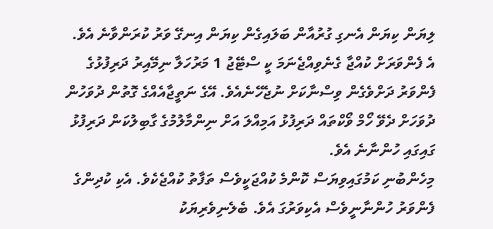ލިޔަން ކިޔަން އެނގި ގުރުއާން ބަލައިގެން ކިޔަން އިނގޭ ވަރު ކުރަންވާނެ އެވެ. އެ ފެންވަރަށް ކުއްޖާ ގެނެވިއްޖެނަމަ ކީ ސްޓޭޖު 1 މަރުހަލާ ނިމޭއިރު ދަރިފުޅުގެ ފެންވަރު ދަށްވެގެން ވިސްނާކަށް ނުޖެހޭނެއެވެ. އޭގެ ނަތީޖާއެއްގެ ގޮތުން ދުވަހުން ދުވަހަށް ދެވޭ ހޯމް ވޯކްތައް ދަރިފުޅު އަމިއްލަ އަށް ނިންމާލުމުގެ ގާބިލުކަން ދަރިފުޅު ގައިގައި ހުންނާނެ އެވެ.
މިހެންބުނި ކަމުގައިވިޔަސް ކޮންމެ ކުއްޖަކީވެސް ތަފާތު ކުއްޖެކެވެ. އެކި ކުދިންގެ ފެންވަރު ހުންނާނީވެސް އެކިވަރުގަ އެވެ. ބެލެނިވެރިޔަކު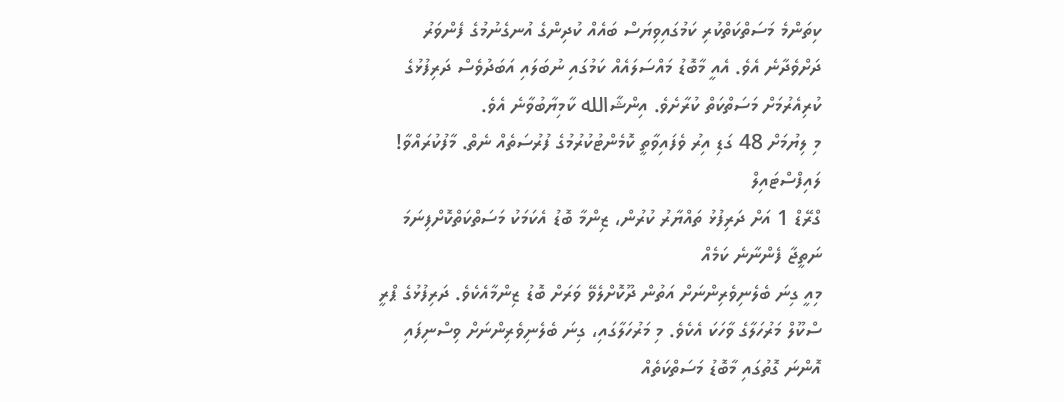ކިތަންމެ މަސަތްކަތްކުރި ކަމުގައިވިޔަސް ބައެއް ކުދިންގެ އުނގެނުމުގެ ފެންވަރު ދަށްވެދާނެ އެވެ. އެއީ މާބޮޑު މައްސަލައެއް ކަމުގައި ނުބަލައި އަބަދުވެސް ދަރިފުޅުގެ ކުރިއެރުމަށް މަސަތްކަތް ކުރާށެވެ. އިންޝާالله ކާމިޔާބުވާނެ އެވެ.
މި ލިޔުމަށް 48 ގަޑި އިރު ވެފައިވާތީ ކޮމެންޓުކުރުމުގެ ފުރުސަތެއް ނެތް. މާފުކުރައްވާ!
ލައިފްސްޓައިލް
ގްރޭޑް 1 އަށް ދަރިފުޅު ތައްޔާރު ކުރުން، ޒިންމާ ބޮޑު އެކަމަކު މަސަތްކަތްކޮށްފިނަމަ ނަތީޖާ ފެންނާނެ ކަމެއް
މިއީ ގިނަ ބެލެނިވެރިންނަށް އަތުން ދޫކޮށްލެވޭ ވަރަށް ބޮޑު ޒިންމާއެކެވެ. ދަރިފުޅުގެ ޕްރީ ސްކޫލް މަރުހަލާގެ ވާހަކަ އެކެވެ. މި މަރުހަލާގައި، ގިނަ ބެލެނިވެރިންނަށް ވިސްނިފައި އޮންނަ ގޮތުގައި މާބޮޑު މަސަތްކަތެއް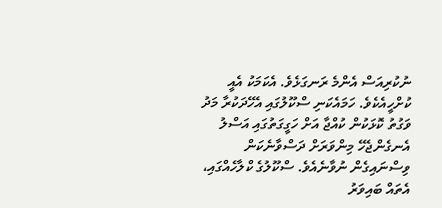ނުކުރިއަސް އެންމެ ރަނގަޅެވެ. އެކަމަކު އެއީ ކުށްހީއެކެވެ. ހަމައެކަނި ސްކޫލުގައި އެހޭދަކުރާ މަދު ވަގުތު ކޮޅަކުން ކުއްޖާ އަށް ހަގީގަތުގައި އަސްލު އެނގެންޖެހޭ މިންވަރަށް ދަސްވާނެކަން ވިސްނައިގެން ނުވާނެއެވެ. ސްކޫލުގެ ކްލާހެއްގައި، އެތައް ބައިވަރު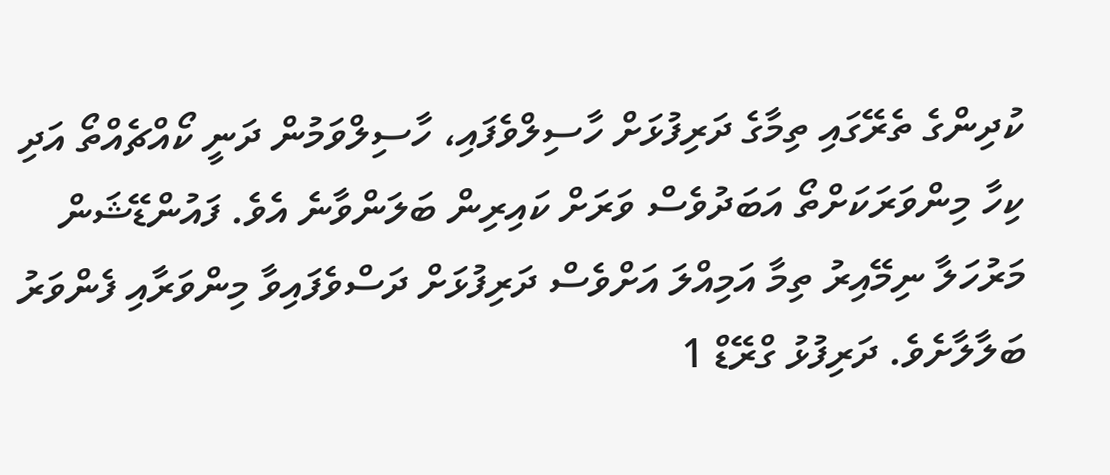ކުދިންގެ ތެރޭގައި ތިމާގެ ދަރިފުޅަށް ހާސިލްވެފައި، ހާސިލްވަމުން ދަނީ ކޯއްޗެއްތޯ އަދި ކިހާ މިންވަރަކަށްތޯ އަބަދުވެސް ވަރަށް ކައިރިން ބަލަންވާނެ އެވެ. ފައުންޑޭޝަން މަރުހަލާ ނިމޭއިރު ތިމާ އަމިއްލަ އަށްވެސް ދަރިފުޅަށް ދަސްވެފައިވާ މިންވަރާއި ފެންވަރު ބަލާލާށެވެ. ދަރިފުޅު ގްރޭޑް 1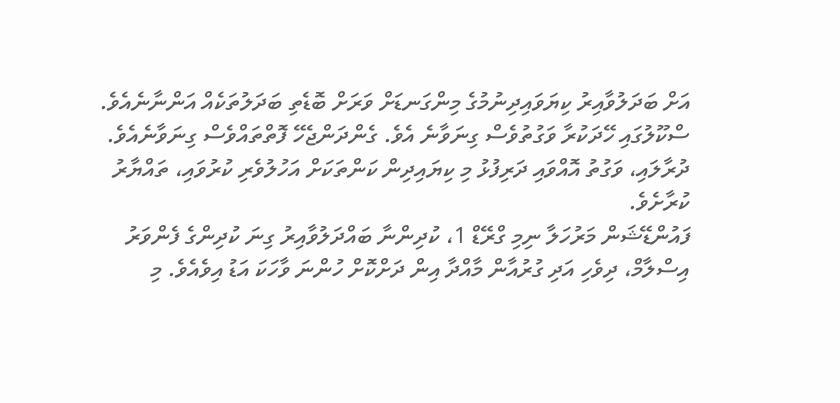އަށް ބަދަލުވާއިރު ކިޔަވައިދިނުމުގެ މިންގަނޑަށް ވަރަށް ބޮޑެތި ބަދަލުތަކެއް އަންނާނެއެވެ. ސްކޫލުގައި ހޭދަކުރާ ވަގުތުވެސް ގިނަވާނެ އެވެ. ގެންދަންޖެހޭ ފޮތްތައްވެސް ގިނަވާނެއެވެ. ދުރާލައި، ވަގުތު އޮއްވައި ދަރިފުޅު މި ކިޔައިދިން ކަންތަކަށް އަހުލުވެރި ކުރުވައި، ތައްޔާރު ކުރާށެވެ.
ފައުންޑޭޝަން މަރުހަލާ ނިމި ގްރޭޑް 1، ކުދިންނާ ބައްދަލުވާއިރު ގިނަ ކުދިންގެ ފެންވަރު އިސްލާމް، ދިވެހި އަދި ގުރުއާން މާއްދާ އިން ދަށްކޮށް ހުންނަ ވާހަކަ އަޑު އިވެއެވެ. މި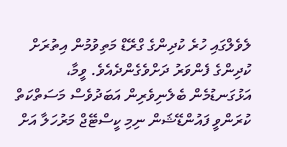ލެވެލްގައި ހުރެ ކުދިންގެ ގްރޭޑް މަތިވުމުން އިތުރަށް ކުދިންގެ ފެންވަރު ދަށްވެގެންދެއެވެ. ވީމާ، އަޅުގަނޑުމެން ބެލެނިވެރިން އަބަދުވެސް މަސަތްކަތް ކުރަންވީ ފައުންޑޭޝަން ނިމި ކީސްޓޭޖް މަރުހަލާ އަށް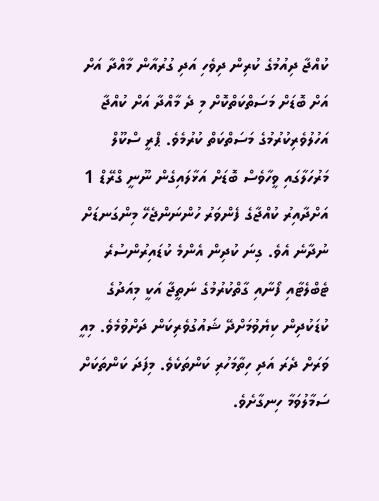ކުއްޖާ ދިއުމުގެ ކުރިން ދިވެހި އަދި ގުރުއާން މާއްދާ އަށް އަށް ބޮޑަށް މަސަތްކަތްކޮށް މި ދެ މާއްދާ އަށް ކުއްޖާ އަހުލުވެރިކުރުމުގެ މަސަތްކަތް ކުރުމެވެ. ޕްރީ ސްކޫލް މަރުހަލާގައި ވީހާވެސް ބޮޑަށް އަޅާލައިގެން ނޫނީ ގްރޭޑް 1 އަށްދާއިރު ކުއްޖާގެ ފެންވަރު ހުންނަންޖެހޭ މިންގަނޑަށް ނުދާނެ އެވެ. ގިނަ ކުދިން އެންމެ ކުޑައިރުންސުރެ ޓެބްލެޓާއި ފޯނާއި ގާތްކުރުމުގެ ނަތީޖާ އަކީ މިއަދުގެ ކުޑަކުދިން ކިޔެވުމަށްދޭ ޝައުގުވެރިކަން ދަށްވުމެވެ. މިއީ ވަރަށް ދެރަ އަދި ހިތާމަހުރި ކަންތަކެވެ. މިފަދަ ކަންތަކަށް ސަމާލުވަމާ ހިނގާށެވެ.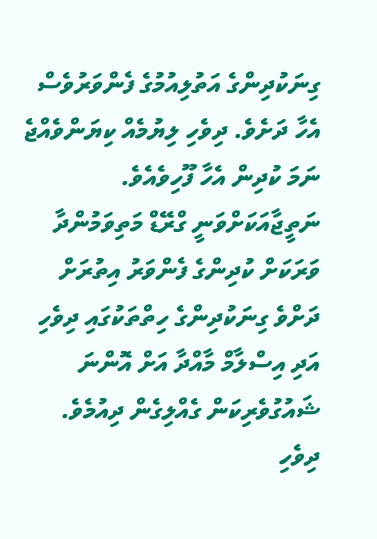ގިނަކުދިންގެ އަތުލިއުމުގެ ފެންވަރުވެސް އެހާ ދަށެވެ. ދިވެހި ލިޔުމެއް ކިޔަންވެއްޖެ ނަމަ ކުދިން އެހާ ފޫހިވެއެވެ. ނަތީޖާއަކަށްވަނީ ގްރޭޑް މަތިވަމުންދާ ވަރަކަށް ކުދިންގެ ފެންވަރު އިތުރަށް ދަށްވެ ގިނަކުދިންގެ ހިތްތަކުގައި ދިވެހި އަދި އިސްލާމް މާއްދާ އަށް އޮންނަ ޝައުގުވެރިކަން ގެއްލިގެން ދިއުމެވެ. ދިވެހި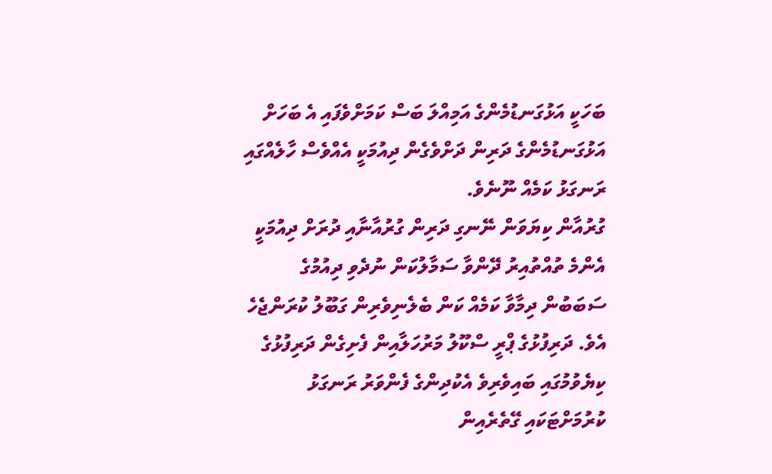ބަހަކީ އަޅުގަނޑުމެންގެ އަމިއްލަ ބަސް ކަމަށްވެފައި އެ ބަހަށް އަޅުގަނޑުމެންގެ ދަރިން ދަށްވެގެން ދިއުމަކީ އެއްވެސް ހާލެއްގައި ރަނގަޅު ކަމެއް ނޫނެވެ.
ގުރުއާން ކިޔަވަން ނޭނގި ދަރިން ގުރުއާނާއި ދުރަށް ދިއުމަކީ އެންމެ ތުއްތުއިރު ދޭންވާ ސަމާލުކަން ނުދެވި ދިއުމުގެ ސަބަބުން ދިމާވާ ކަމެއް ކަން ބެލެނިވެރިން ގަބޫލު ކުރަންޖެހެ އެވެ. ދަރިފުޅުގެ ޕްރީ ސްކޫލު މަރުހަލާއިން ފެށިގެން ދަރިފުޅުގެ ކިޔެވުމުގައި ބައިވެރިވެ އެކުދިންގެ ފެންވަރު ރަނގަޅު ކުރުމަށްޓަކައި ގޭތެރެއިން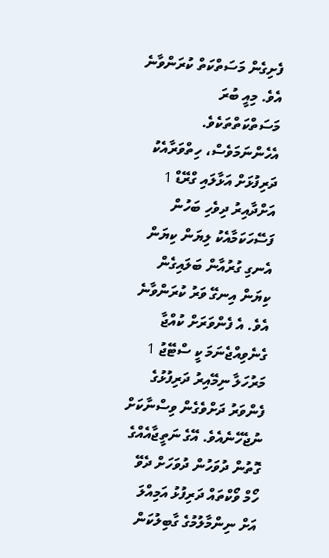ފެށިގެން މަސަތްކަތް ކުރަންވާނެ އެވެ. މިއީ ބުރަ މަސަތްކަތްތަކެވެ. އެހެންނަމަވެސް، ހިތްވަރާއެކު ދަރިފުޅަށް އަޅާލައި ގްރޭޑް 1 އަށްދާއިރު ދިވެހި ބަހުން ފަސޭހަކަމާއެކު ލިޔަން ކިޔަން އެނގި ގުރުއާން ބަލައިގެން ކިޔަން އިނގޭ ވަރު ކުރަންވާނެ އެވެ. އެ ފެންވަރަށް ކުއްޖާ ގެނެވިއްޖެނަމަ ކީ ސްޓޭޖު 1 މަރުހަލާ ނިމޭއިރު ދަރިފުޅުގެ ފެންވަރު ދަށްވެގެން ވިސްނާކަށް ނުޖެހޭނެއެވެ. އޭގެ ނަތީޖާއެއްގެ ގޮތުން ދުވަހުން ދުވަހަށް ދެވޭ ހޯމް ވޯކްތައް ދަރިފުޅު އަމިއްލަ އަށް ނިންމާލުމުގެ ގާބިލުކަން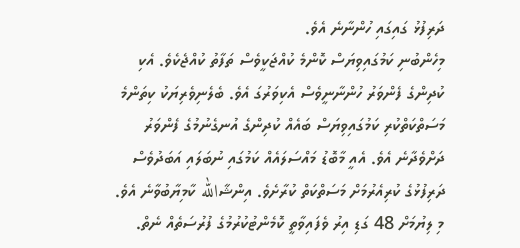ދަރިފުޅު ގައިގައި ހުންނާނެ އެވެ.
މިހެންބުނި ކަމުގައިވިޔަސް ކޮންމެ ކުއްޖަކީވެސް ތަފާތު ކުއްޖެކެވެ. އެކި ކުދިންގެ ފެންވަރު ހުންނާނީވެސް އެކިވަރުގަ އެވެ. ބެލެނިވެރިޔަކު ކިތަންމެ މަސަތްކަތްކުރި ކަމުގައިވިޔަސް ބައެއް ކުދިންގެ އުނގެނުމުގެ ފެންވަރު ދަށްވެދާނެ އެވެ. އެއީ މާބޮޑު މައްސަލައެއް ކަމުގައި ނުބަލައި އަބަދުވެސް ދަރިފުޅުގެ ކުރިއެރުމަށް މަސަތްކަތް ކުރާށެވެ. އިންޝާالله ކާމިޔާބުވާނެ އެވެ.
މި ލިޔުމަށް 48 ގަޑި އިރު ވެފައިވާތީ ކޮމެންޓުކުރުމުގެ ފުރުސަތެއް ނެތް.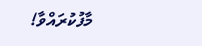މާފުކުރައްވާ!